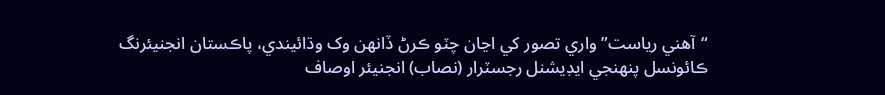“آهني رياست” واري تصور کي اڃان چٽو ڪرڻ ڏانهن وک وڌائيندي، پاڪستان انجنيئرنگ ڪائونسل پنهنجي ايڊيشنل رجسٽرار (نصاب) انجنيئر اوصاف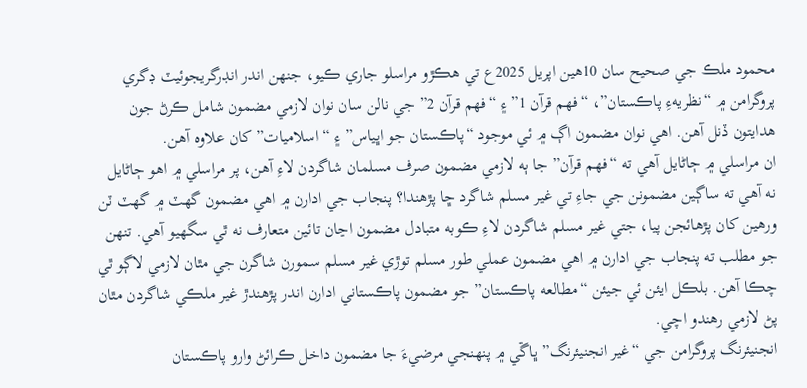محمود ملڪ جي صحيح سان 10هين اپريل 2025ع تي هڪڙو مراسلو جاري ڪيو، جنهن اندر انڊرگريجوئيٽ ڊگري پروگرامن ۾ “نظريهءِ پاڪستان”، “فهم قرآن 1” ۽ “فهم قرآن 2” جي نالن سان نوان لازمي مضمون شامل ڪرڻ جون هدايتون ڏنل آهن. اهي نوان مضمون اڳ ۾ ئي موجود “پاڪستان جو اڀياس” ۽ “اسلاميات” کان علاوه آهن.
ان مراسلي ۾ ڄاڻايل آهي ته “فهم قرآن” جا ٻه لازمي مضمون صرف مسلمان شاگردن لاءِ آهن، پر مراسلي ۾ اهو ڄاڻايل نه آهي ته ساڳين مضمونن جي جاءِ تي غير مسلم شاگرد ڇا پڙهندا؟ پنجاب جي ادارن ۾ اهي مضمون گھٽ ۾ گھٽ ٽن ورهين کان پڙهائجن پيا، جتي غير مسلم شاگردن لاءِ ڪوبه متبادل مضمون اڃان تائين متعارف نه ٿي سگھيو آهي. تنهن جو مطلب ته پنجاب جي ادارن ۾ اهي مضمون عملي طور مسلم توڙي غير مسلم سمورن شاگرن جي مٿان لازمي لاڳو ٿي چڪا آهن. بلڪل ايئن ئي جيئن “مطالعه پاڪستان” جو مضمون پاڪستاني ادارن اندر پڙهندڙ غير ملڪي شاگردن مٿان پڻ لازمي رهندو اچي.
انجنيئرنگ پروگرامن جي “غير انجنيئرنگ” ڀاڱي ۾ پنهنجي مرضيءَ جا مضمون داخل ڪرائڻ وارو پاڪستان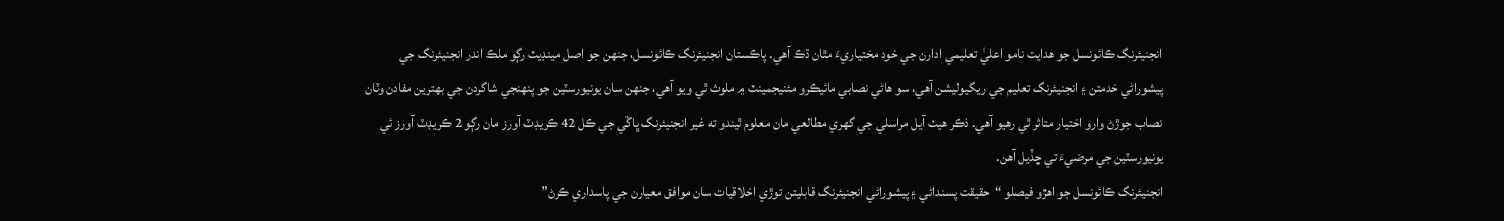انجنيئرنگ ڪائونسل جو هدايت نامو اعليٰ تعليمي ادارن جي خود مختياريءَ مٿان ڌڪ آهي. پاڪستان انجنيئرنگ ڪائونسل، جنهن جو اصل مينڊيٽ رڳو ملڪ اندر انجنيئرنگ جي پيشوراڻي خدمتن ۽ انجنيئرنگ تعليم جي ريگيوليشن آهي، سو هاڻي نصابي مائيڪرو مئنيجمينٽ ۾ ملوث ٿي ويو آهي، جنهن سان يونيورسٽين جو پنهنجي شاگردن جي بهترين مفادن وٽان نصاب جوڙڻ وارو اختيار متاثر ٿي رهيو آهي. ذڪر هيٺ آيل مراسلي جي گهري مطالعي مان معلوم ٿيندو ته غير انجنيئرنگ ڀاڱي جي ڪل 42 ڪريڊٽ آورز مان رڳو 2 ڪريڊٽ آورز ئي يونيورسٽين جي مرضيءَ تي ڇڏيل آهن.
انجنيئرنگ ڪائونسل جو اهڙو فيصلو “حقيقت پسنداڻي ۽ پيشوراڻي انجنيئرنگ قابليتن توڙي اخلاقيات سان موافق معيارن جي پاسداري ڪرڻ”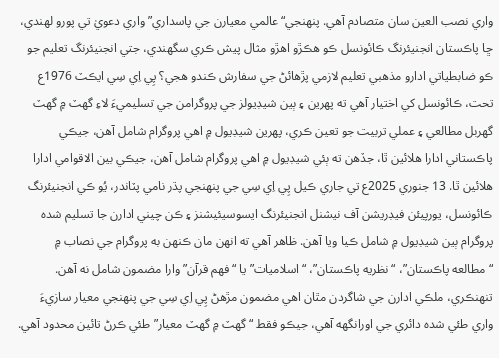واري نصب العين سان متصادم آهي. پنهنجي“عالمي معيارن جي پاسداري” واري دعويٰ تي پورو لهندي، ڇا پاڪستان انجنيئرنگ ڪائونسل ڪو هڪڙو اهڙو مثال پيش ڪري سگھندي، جتي انجنيئرنگ تعليم جو ڪو ضابطياتي ادارو مذهبي تعليم لازمي پڙهائڻ جي سفارش ڪندو هجي؟ پِي اِي سِي ايڪٽ 1976ع تحت، ڪائونسل کي اختيار آهي ته پهرين ۽ ٻين شيڊيولز جي پروگرامن جي تسليميءَ لاءِ گهٽ ۾ گهٽ گھربل مطالعي ۽ عملي تربيت جو تعين ڪري، پهرين شيڊيول ۾ اهي پروگرام شامل آهن، جيڪي پاڪستاني ادارا هلائين ٿا، جڏهن ته ٻئي شيڊيول ۾ اهي پروگرام شامل آهن، جيڪي بين الاقوامي ادارا هلائين ٿا. 13 جنوري 2025ع تي جاري ڪيل پِي اِي سِي جي پنهنجي پڌر نامي پٽاندر، يُو ڪي انجنيئرنگ ڪائونسل، يورپيئن فيڊريشن آف نيشنل انجنيئرنگ ايسوسيئيشنز ۽ ڪن چيني ادارن جا تسليم شده پروگرام ٻين شيڊيول ۾ شامل ڪيا ويا آهن. ظاهر آهي ته انهن مان ڪنهن به پروگرام جي نصاب ۾ “مطالعه پاڪستان”، “نظريه پاڪستان”، “اسلاميات” يا “فهم قرآن” وارا مضمون شامل نه آهن. تنهنڪري، ملڪي ادارن جي شاگردن مٿان اهي مضمون مڙهڻ پِي اِي سِي جي پنهنجي معيار سازيءَ واري طئي شده دائري جي اورانگهه آهي، جيڪو فقط “گهٽ ۾ گهٽ معيار” طئي ڪرڻ تائين محدود آهي.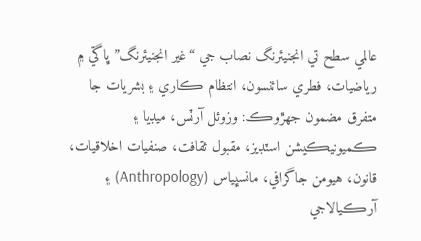عالمي سطح تي انجنيئرنگ نصاب جي “غير انجنيئرنگ” ڀاڱي ۾ رياضيات، فطري سائنسون، انتظام ڪاري ۽ بشريات جا متفرق مضمون جهڙوڪ: وزوئل آرٽس، ميڊيا ۽ ڪميونيڪيشن اسٽڊيز، مقبول ثقافت، صنفيات اخلاقيات، قانون، هيومن جاگرافي، مانسڀياس (Anthropology) ۽ آرڪيالاجي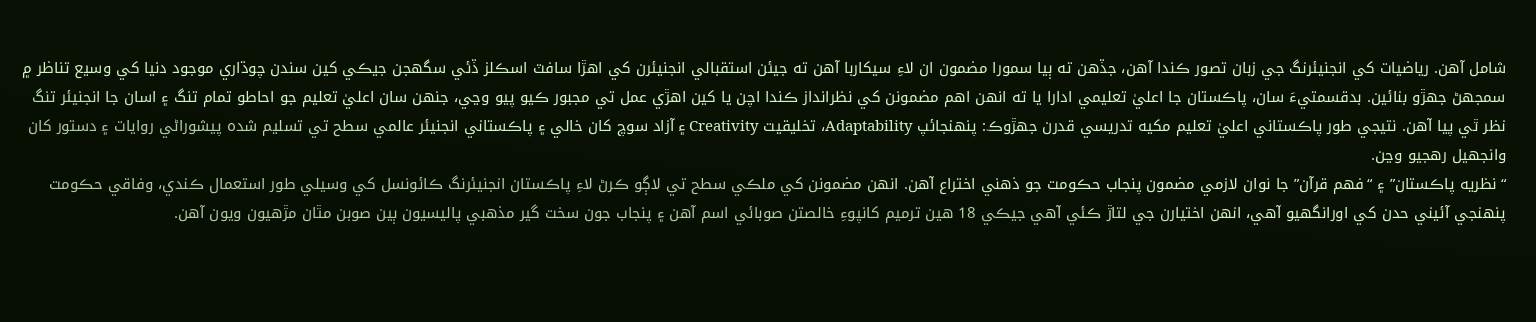شامل آهن. رياضيات کي انجنيئرنگ جي زبان تصور ڪندا آهن، جڏهن ته ٻيا سمورا مضمون ان لاءِ سيکاربا آهن ته جيئن استقبالي انجنيئرن کي اهڙا سافٽ اسڪلز ڏئي سگھجن جيڪي کين سندن چوڌاري موجود دنيا کي وسيع تناظر ۾ سمجھڻ جهڙو بنائين. بدقسمتيءَ سان، پاڪستان جا اعليٰ تعليمي ادارا يا ته انهن اهم مضمونن کي نظرانداز ڪندا اچن يا کين اهڙي عمل تي مجبور ڪيو پيو وڃي، جنهن سان اعليٰ تعليم جو احاطو تمام تنگ ۽ اسان جا انجنيئر تنگ نظر ٿي پيا آهن. نتيجي طور پاڪستاني اعليٰ تعليم مکيه تدريسي قدرن جهڙوڪ: پنهنجائپ Adaptability، تخليقيت Creativity ۽ آزاد سوچ کان خالي ۽ پاڪستاني انجنيئر عالمي سطح تي تسليم شده پيشوراڻي روايات ۽ دستور کان وانجھيل رهجيو وڃن.
“نظريه پاڪستان” ۽ “فهم قرآن” جا نوان لازمي مضمون پنجاب حڪومت جو ذهني اختراع آهن. انهن مضمونن کي ملڪي سطح تي لاڳو ڪرڻ لاءِ پاڪستان انجنيئرنگ ڪائونسل کي وسيلي طور استعمال ڪندي، وفاقي حڪومت پنهنجي آئيني حدن کي اورانگھيو آهي، انهن اختيارن جي لتاڙ ڪئي آهي جيڪي 18 هين ترميم کانپوءِ خالصتن صوبائي اسم آهن ۽ پنجاب جون سخت گير مذهبي پاليسيون ٻين صوبن مٿان مڙهيون ويون آهن.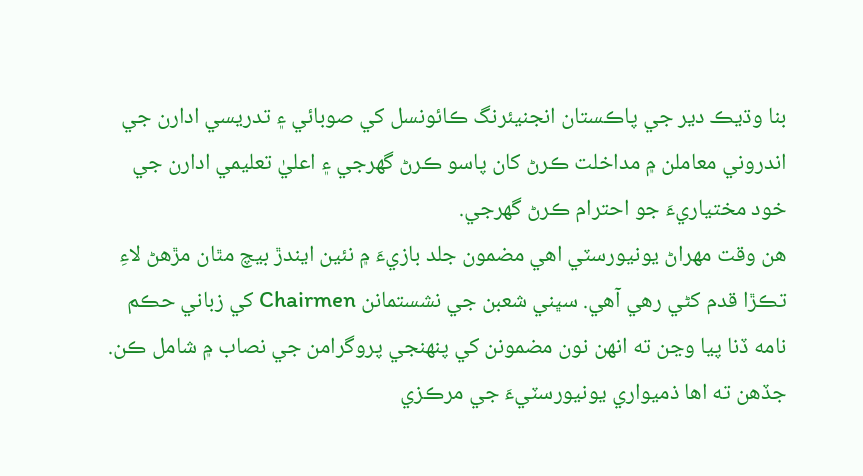بنا وڌيڪ دير جي پاڪستان انجنيئرنگ ڪائونسل کي صوبائي ۽ تدريسي ادارن جي اندروني معاملن ۾ مداخلت ڪرڻ کان پاسو ڪرڻ گھرجي ۽ اعليٰ تعليمي ادارن جي خود مختياريءَ جو احترام ڪرڻ گھرجي.
هن وقت مهراڻ يونيورسٽي اهي مضمون جلد بازيءَ ۾ نئين ايندڙ بيچ مٿان مڙهڻ لاءِ تڪڙا قدم کڻي رهي آهي. سڀني شعبن جي نشستمانن Chairmen کي زباني حڪم نامه ڏنا پيا وڃن ته انهن نون مضمونن کي پنهنجي پروگرامن جي نصاب ۾ شامل ڪن. جڏهن ته اها ذميواري يونيورسٽيءَ جي مرڪزي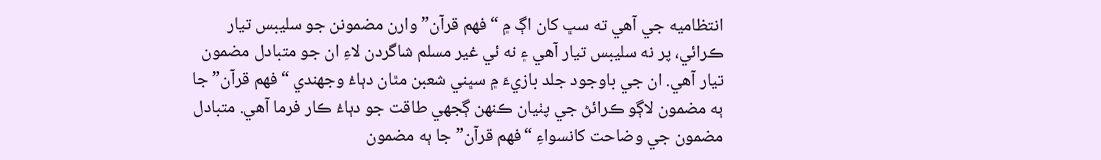انتظاميه جي آهي ته سڀ کان اڳ ۾ “فهم قرآن” وارن مضمونن جو سليبس تيار ڪرائي، پر نه سليبس تيار آهي ۽ نه ئي غير مسلم شاگردن لاءِ ان جو متبادل مضمون تيار آهي. ان جي باوجود جلد بازيءَ ۾ سڀني شعبن مٿان دٻاءُ وجھندي “فهم قرآن” جا ٻه مضمون لاڳو ڪرائڻ جي پٺيان ڪنهن ڳجھي طاقت جو دٻاءُ ڪار فرما آهي. متبادل مضمون جي وضاحت کانسواءِ “فهم قرآن” جا ٻه مضمون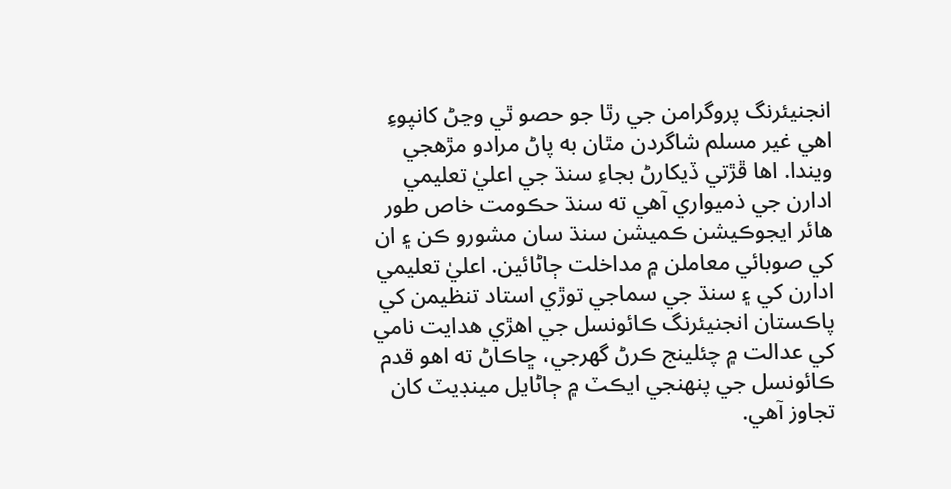انجنيئرنگ پروگرامن جي رٿا جو حصو ٿي وڃڻ کانپوءِ اهي غير مسلم شاگردن مٿان به پاڻ مرادو مڙهجي ويندا. اها ڦڙتي ڏيکارڻ بجاءِ سنڌ جي اعليٰ تعليمي ادارن جي ذميواري آهي ته سنڌ حڪومت خاص طور هائر ايجوڪيشن ڪميشن سنڌ سان مشورو ڪن ۽ ان کي صوبائي معاملن ۾ مداخلت ڄاڻائين. اعليٰ تعليمي ادارن کي ۽ سنڌ جي سماجي توڙي استاد تنظيمن کي پاڪستان انجنيئرنگ ڪائونسل جي اهڙي هدايت نامي کي عدالت ۾ چئلينج ڪرڻ گھرجي، ڇاڪاڻ ته اهو قدم ڪائونسل جي پنهنجي ايڪٽ ۾ ڄاڻايل مينڊيٽ کان تجاوز آهي.